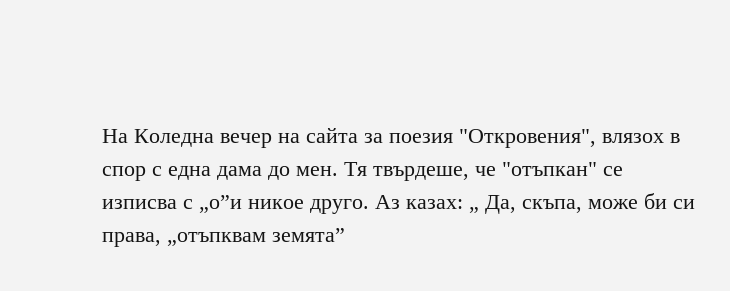На Коледна вечер на сайта за поезия "Откровения", влязох в спор с една дама до мен. Тя твърдеше, че "отъпкан" се изписва с „о”и никое друго. Аз казах: „ Да, скъпа, може би си права, „отъпквам земята”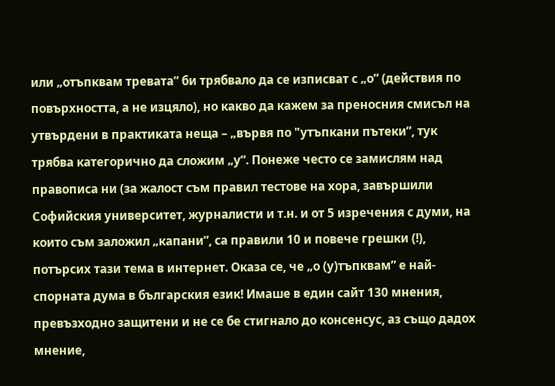или „отъпквам тревата” би трябвало да се изписват с „о” (действия по повърхността, а не изцяло), но какво да кажем за преносния смисъл на утвърдени в практиката неща – „вървя по "утъпкани пътеки”, тук трябва категорично да сложим „у”. Понеже често се замислям над правописа ни (за жалост съм правил тестове на хора, завършили Софийския университет, журналисти и т.н. и от 5 изречения с думи, на които съм заложил „капани”, са правили 10 и повече грешки (!), потърсих тази тема в интернет. Оказа се, че „о (у)тъпквам” е най-спорната дума в българския език! Имаше в един сайт 130 мнения, превъзходно защитени и не се бе стигнало до консенсус, аз също дадох мнение,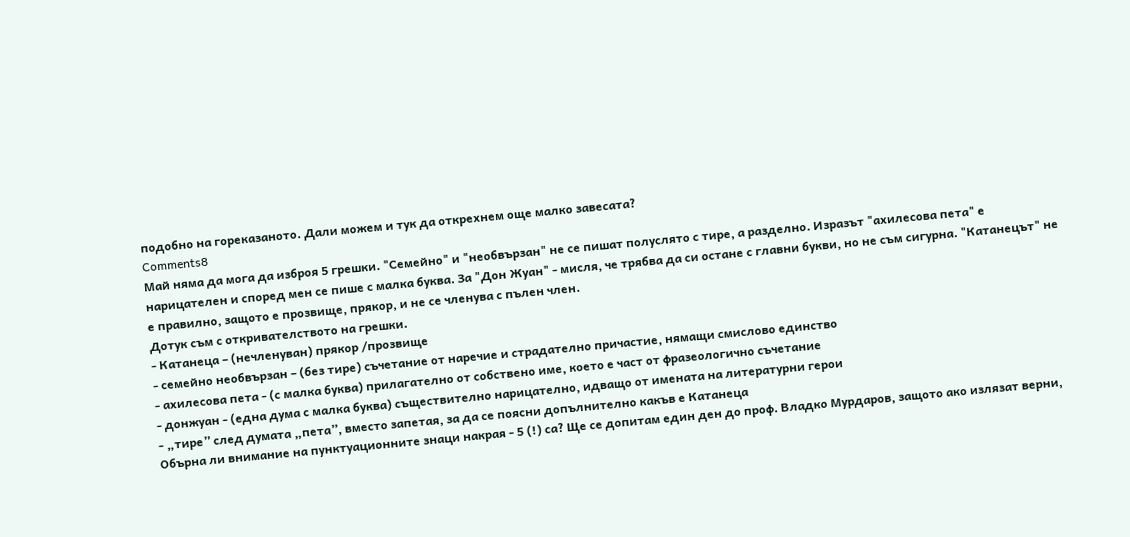подобно на гореказаното. Дали можем и тук да открехнем още малко завесата?
Comments8
Май няма да мога да изброя 5 грешки. "Семейно" и "необвързан" не се пишат полуслято с тире, а разделно. Изразът "ахилесова пета" е нарицателен и според мен се пише с малка буква. За "Дон Жуан" - мисля, че трябва да си остане с главни букви, но не съм сигурна. "Катанецът" не е правилно, защото е прозвище, прякор, и не се членува с пълен член.
Дотук съм с откривателството на грешки.
- Катанеца – (нечленуван) прякор /прозвище
- семейно необвързан – (без тире) съчетание от наречие и страдателно причастие, нямащи смислово единство
- ахилесова пета - (с малка буква) прилагателно от собствено име, което е част от фразеологично съчетание
- донжуан - (една дума с малка буква) съществително нарицателно, идващо от имената на литературни герои
- „тире” след думата „пета”, вместо запетая, за да се поясни допълнително какъв е Катанеца
Обърна ли внимание на пунктуационните знаци накрая - 5 (!) са? Ще се допитам един ден до проф. Владко Мурдаров, защото ако излязат верни,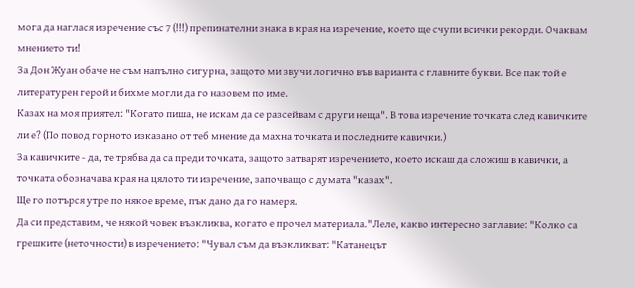мога да наглася изречение със 7 (!!!) препинателни знака в края на изречение, което ще счупи всички рекорди. Очаквам мнението ти!
За Дон Жуан обаче не съм напълно сигурна, защото ми звучи логично във варианта с главните букви. Все пак той е литературен герой и бихме могли да го назовем по име.
Казах на моя приятел: "Когато пиша, не искам да се разсейвам с други неща". В това изречение точката след кавичките ли е? (По повод горното изказано от теб мнение да махна точката и последните кавички.)
За кавичките - да, те трябва да са преди точката, защото затварят изречението, което искаш да сложиш в кавички, а точката обозначава края на цялото ти изречение, започващо с думата "казах".
Ще го потърся утре по някое време, пък дано да го намеря.
Да си представим, че някой човек възкликва, когато е прочел материала."Леле, какво интересно заглавие: "Колко са грешките (неточности) в изречението: "Чувал съм да възкликват: "Катанецът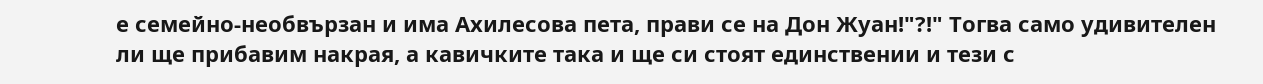е семейно-необвързан и има Ахилесова пета, прави се на Дон Жуан!"?!" Тогва само удивителен ли ще прибавим накрая, а кавичките така и ще си стоят единствении и тези с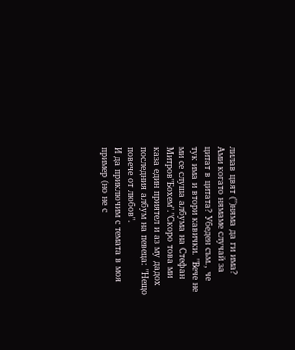лилав цвят (")няма да ги има?
Ами когато нямаме случай за цитат в цитата? Убеден съм., че тук има и втори кавички. "Вече не ми се слуша албума на Стефан Митров"Бохем"."Скоро това ми каза един приятел и аз му дадох последния албум на певеца: "Нещо повече от любов".
И да приключим с темата в моя пример (но не с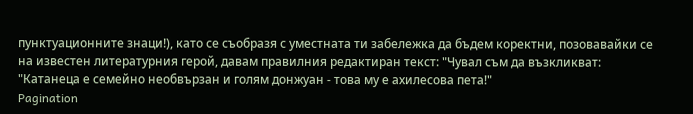пунктуационните знаци!), като се съобразя с уместната ти забележка да бъдем коректни, позовавайки се на известен литературния герой, давам правилния редактиран текст: "Чувал съм да възкликват: "Катанеца е семейно необвързан и голям донжуан - това му е ахилесова пета!"
Pagination